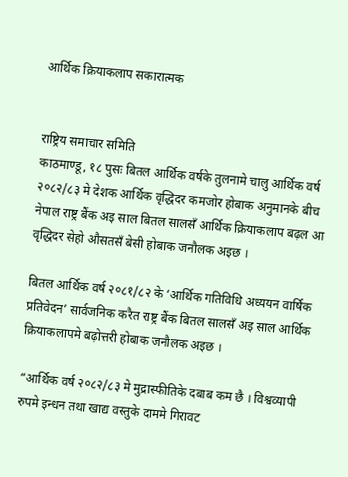आर्थिक क्रियाकलाप सकारात्मक


राष्ट्रिय समाचार समिति
काठमाण्डू, १८ पुसः बितल आर्थिक वर्षके तुलनामे चालु आर्थिक वर्ष २०८२/८३ मे देशक आर्थिक वृद्धिदर कमजोर होबाक अनुमानके बीच नेपाल राष्ट्र बैंक अइ साल बितल सालसँ आर्थिक क्रियाकलाप बढ़ल आ वृद्धिदर सेहो औसतसँ बेसी होबाक जनौलक अइछ ।

बितल आर्थिक वर्ष २०८१/८२ के ‘आर्थिक गतिविधि अध्ययन वार्षिक प्रतिवेदन’ सार्वजनिक करैत राष्ट्र बैंक बितल सालसँ अइ साल आर्थिक क्रियाकलापमे बढ़ोत्तरी होबाक जनौलक अइछ ।

“आर्थिक वर्ष २०८२/८३ मे मुद्रास्फीतिके दबाब कम छै । विश्वव्यापी रुपमे इन्धन तथा खाद्य वस्तुके दाममे गिरावट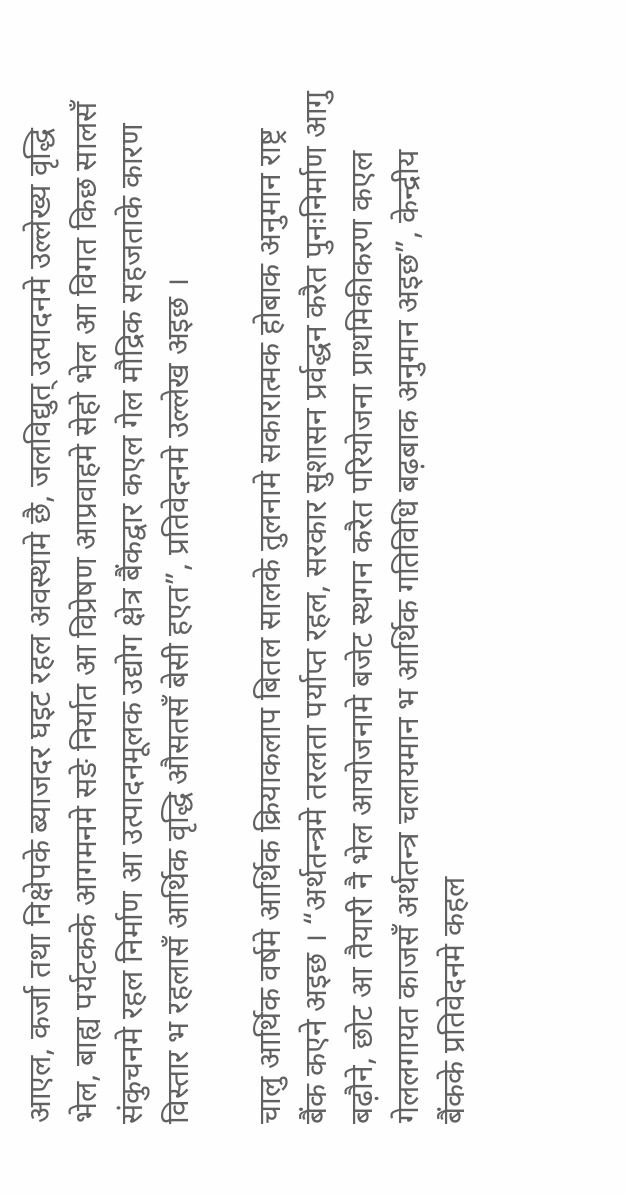आएल, कर्जा तथा निक्षेपके ब्याजदर घइट रहल अवस्थामे छै, जलविद्युत् उत्पादनमे उल्लेख्य वृद्धि भेल, बाह्य पर्यटकके आगमनमे सङे निर्यात आ विप्रेषण आप्रवाहमे सेहो भेल आ विगत किछ सालसँ संकुचनमे रहल निर्माण आ उत्पादनमूलक उद्योग क्षेत्र बैंकद्वार कएल गेल मौद्रिक सहजताके कारण विस्तार भ रहलासँ आर्थिक वृद्धि औसतसँ बेसी हएत”, प्रतिवेदनमे उल्लेख अइछ ।

चालु आर्थिक वर्षमे आर्थिक क्रियाकलाप बितल सालके तुलनामे सकारात्मक होबाक अनुमान राष्ट्र बैंक कएने अइछ । “अर्थतन्त्रमे तरलता पर्याप्त रहल, सरकार सुशासन प्रर्वद्धन करैत पुनःनिर्माण आगु बढ़ौने, छोट आ तैयारी नै भेल आयोजनामे बजेट स्थगन करैत परियोजना प्राथमिकीकरण कएल गेललगायत काजसँ अर्थतन्त्र चलायमान भ आर्थिक गतिविधि बढ़बाक अनुमान अइछ”, केन्द्रीय बैंकके प्रतिवेदनमे कहल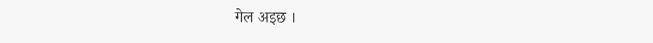गेल अइछ ।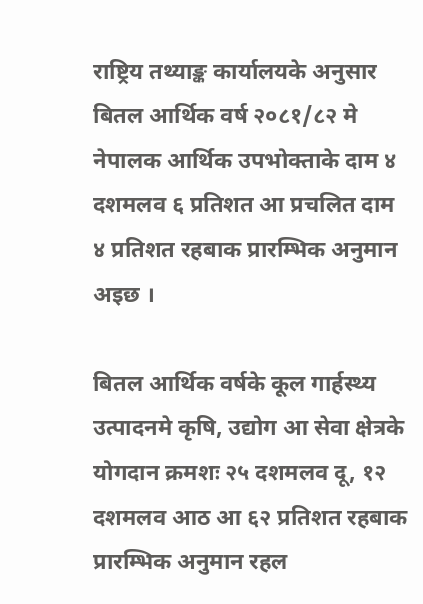राष्ट्रिय तथ्याङ्क कार्यालयके अनुसार बितल आर्थिक वर्ष २०८१/८२ मे नेपालक आर्थिक उपभोक्ताके दाम ४ दशमलव ६ प्रतिशत आ प्रचलित दाम ४ प्रतिशत रहबाक प्रारम्भिक अनुमान अइछ ।

बितल आर्थिक वर्षके कूल गार्हस्थ्य उत्पादनमे कृषि, उद्योग आ सेवा क्षेत्रके योगदान क्रमशः २५ दशमलव दू, १२ दशमलव आठ आ ६२ प्रतिशत रहबाक प्रारम्भिक अनुमान रहल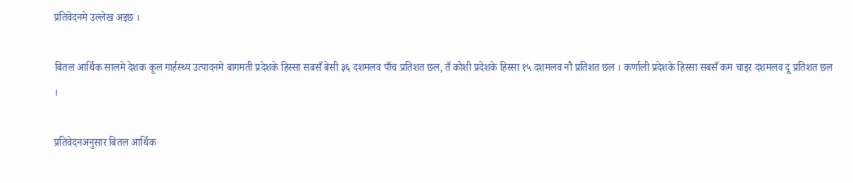प्रतिवेदनमे उल्लेख अइछ ।

बितल आर्थिक सालमे देशक कूल गार्हस्थ्य उत्पादनमे बागमती प्रदेशके हिस्सा सबसँ बेसी ३६ दशमलव पाँच प्रतिशत छल, तँ कोशी प्रदेशके हिस्सा १५ दशमलव नौ प्रतिशत छल । कर्णाली प्रदेशके हिस्सा सबसँ कम चाइर दशमलव दू प्रतिशत छल ।

प्रतिवेदनअनुसार बितल आर्थिक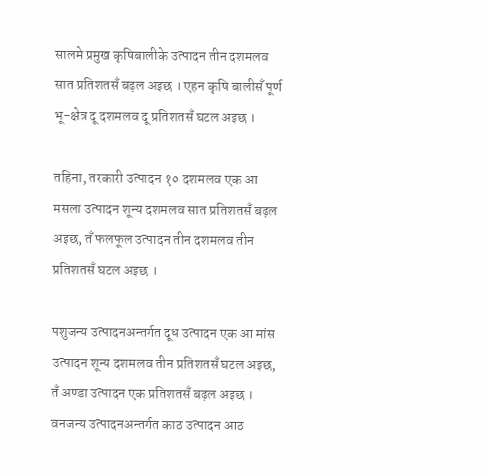सालमे प्रमुख कृषिबालीके उत्पादन तीन दशमलव सात प्रतिशतसँ बढ़ल अइछ । एहन कृषि बालीसँ पूर्ण भू-क्षेत्र दू दशमलव दू प्रतिशतसँ घटल अइछ ।

तहिना, तरकारी उत्पादन १० दशमलव एक आ मसला उत्पादन शून्य दशमलव सात प्रतिशतसँ बढ़ल अइछ, तँ फलफूल उत्पादन तीन दशमलव तीन प्रतिशतसँ घटल अइछ ।

पशुजन्य उत्पादनअन्तर्गत दूध उत्पादन एक आ मांस उत्पादन शून्य दशमलव तीन प्रतिशतसँ घटल अइछ, तँ अण्डा उत्पादन एक प्रतिशतसँ बढ़ल अइछ । वनजन्य उत्पादनअन्तर्गत काठ उत्पादन आठ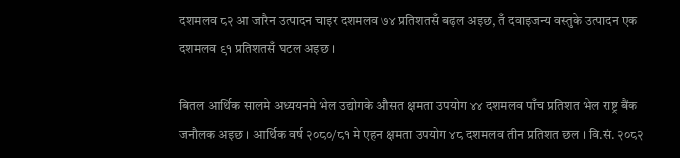दशमलव ८२ आ जारैन उत्पादन चाइर दशमलव ७४ प्रतिशतसँ बढ़ल अइछ, तँ दवाइजन्य वस्तुके उत्पादन एक दशमलव ९१ प्रतिशतसँ घटल अइछ ।

बितल आर्थिक सालमे अध्ययनमे भेल उद्योगके औसत क्षमता उपयोग ४४ दशमलव पाँच प्रतिशत भेल राष्ट्र बैंक जनौलक अइछ । आर्थिक वर्ष २०८०/८१ मे एहन क्षमता उपयोग ४८ दशमलव तीन प्रतिशत छल । वि.सं. २०८२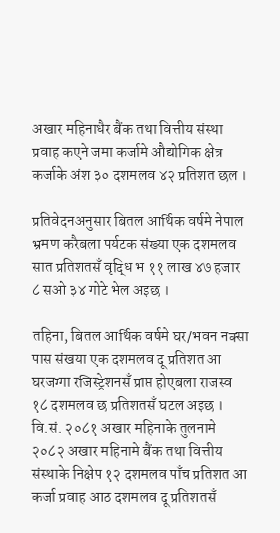अखार महिनाधैर बैंक तथा वित्तीय संस्था प्रवाह कएने जमा कर्जामे औद्योगिक क्षेत्र कर्जाके अंश ३० दशमलव ४२ प्रतिशत छल ।

प्रतिवेदनअनुसार बितल आर्थिक वर्षमे नेपाल भ्रमण करैबला पर्यटक संख्या एक दशमलव सात प्रतिशतसँ वृद्धि भ ११ लाख ४७ हजार ८ सओ ३४ गोटे भेल अइछ ।

तहिना, बितल आर्थिक वर्षमे घर/भवन नक्सा पास संखया एक दशमलव दू प्रतिशत आ घरजग्गा रजिस्ट्रेशनसँ प्राप्त होएबला राजस्व १८ दशमलव छ प्रतिशतसँ घटल अइछ । वि.सं. २०८१ अखार महिनाके तुलनामे २०८२ अखार महिनामे बैंक तथा वित्तीय संस्थाके निक्षेप १२ दशमलव पाँच प्रतिशत आ कर्जा प्रवाह आठ दशमलव दू प्रतिशतसँ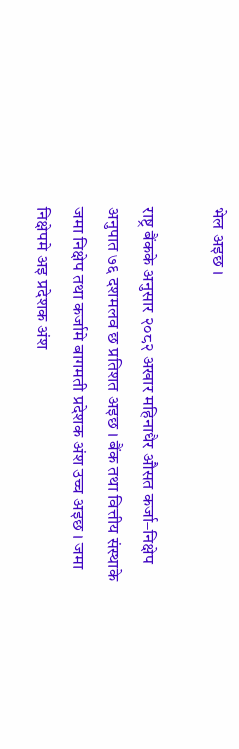भेल अइछ ।

राष्ट्र बैंकके अनुसार २०८२ अखार महिनाधैर औसत कर्जा–निक्षेप अनुपात ७६ दशमलव छ प्रतिशत अइछ । बैंक तथा वित्तीय संस्थाके जमा निक्षेप तथा कर्जामे बागमती प्रदेशक अंश उच्च अइछ । जमा निक्षेपमे अइ प्रदेशक अंश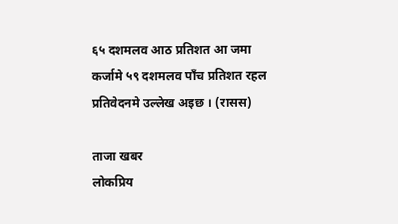६५ दशमलव आठ प्रतिशत आ जमा कर्जामे ५९ दशमलव पाँच प्रतिशत रहल प्रतिवेदनमे उल्लेख अइछ । (रासस)

ताजा खबर
लोकप्रिय